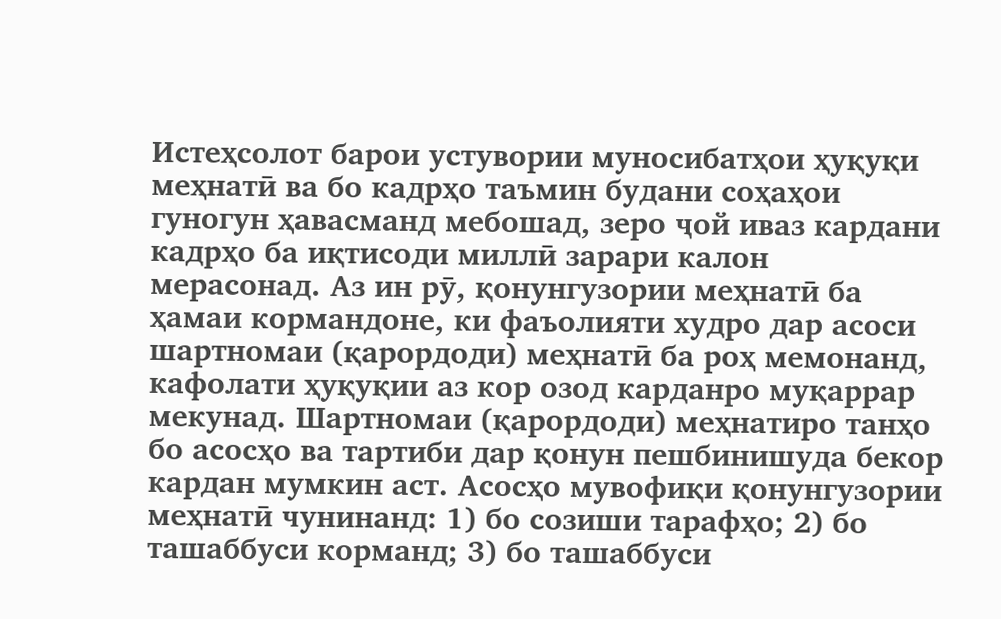Истеҳсолот барои устувории муносибатҳои ҳуқуқи меҳнатӣ ва бо кадрҳо таъмин будани соҳаҳои гуногун ҳавасманд мебошад, зеро ҷой иваз кардани кадрҳо ба иқтисоди миллӣ зарари калон мерасонад. Аз ин рӯ, қонунгузории меҳнатӣ ба ҳамаи кормандоне, ки фаъолияти худро дар асоси шартномаи (қарордоди) меҳнатӣ ба роҳ мемонанд, кафолати ҳуқуқии аз кор озод карданро муқаррар мекунад. Шартномаи (қарордоди) меҳнатиро танҳо бо асосҳо ва тартиби дар қонун пешбинишуда бекор кардан мумкин аст. Асосҳо мувофиқи қонунгузории меҳнатӣ чунинанд: 1) бо созиши тарафҳо; 2) бо ташаббуси корманд; 3) бо ташаббуси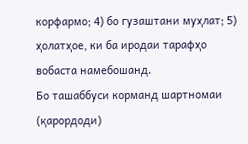корфармо; 4) бо гузаштани муҳлат; 5) ҳолатҳое, ки ба иродаи тарафҳо вобаста намебошанд.
Бо ташаббуси корманд шартномаи (қарордоди)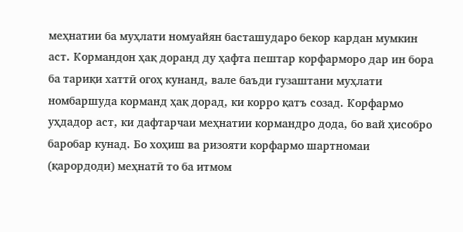меҳнатии ба муҳлати номуайян басташударо бекор кардан мумкин аст. Кормандон ҳақ доранд ду ҳафта пештар корфарморо дар ин бора ба тариқи хаттӣ огоҳ кунанд, вале баъди гузаштани муҳлати номбаршуда корманд ҳақ дорад, ки корро қатъ созад. Корфармо уҳдадор аст, ки дафтарчаи меҳнатии кормандро дода, бо вай ҳисобро баробар кунад. Бо хоҳиш ва ризояти корфармо шартномаи (қарордоди) меҳнатӣ то ба итмом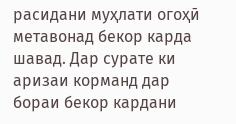расидани муҳлати огоҳӣ метавонад бекор карда шавад. Дар сурате ки аризаи корманд дар бораи бекор кардани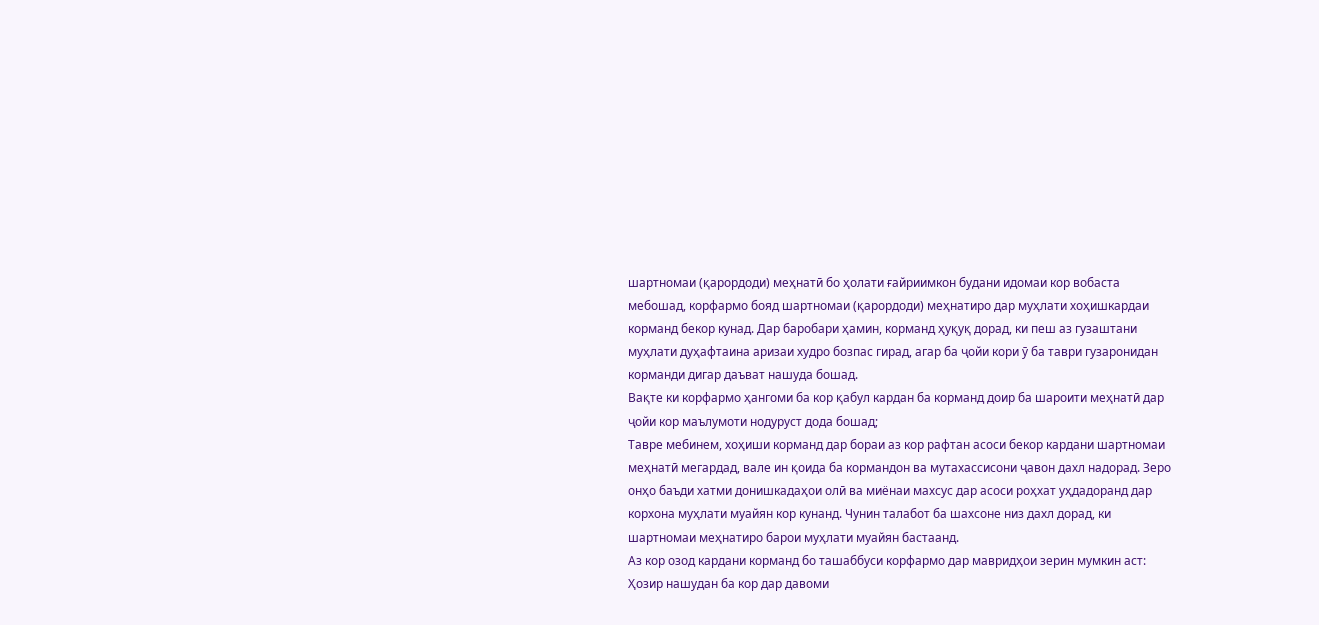шартномаи (қарордоди) меҳнатӣ бо ҳолати ғайриимкон будани идомаи кор вобаста мебошад, корфармо бояд шартномаи (қарордоди) меҳнатиро дар муҳлати хоҳишкардаи корманд бекор кунад. Дар баробари ҳамин, корманд ҳуқуқ дорад, ки пеш аз гузаштани муҳлати дуҳафтаина аризаи худро бозпас гирад, агар ба ҷойи кори ӯ ба таври гузаронидан корманди дигар даъват нашуда бошад.
Вақте ки корфармо ҳангоми ба кор қабул кардан ба корманд доир ба шароити меҳнатӣ дар ҷойи кор маълумоти нодуруст дода бошад;
Тавре мебинем, хоҳиши корманд дар бораи аз кор рафтан асоси бекор кардани шартномаи меҳнатӣ мегардад, вале ин қоида ба кормандон ва мутахассисони ҷавон дахл надорад. Зеро онҳо баъди хатми донишкадаҳои олӣ ва миёнаи махсус дар асоси роҳхат уҳдадоранд дар корхона муҳлати муайян кор кунанд. Чунин талабот ба шахсоне низ дахл дорад, ки шартномаи меҳнатиро барои муҳлати муайян бастаанд.
Аз кор озод кардани корманд бо ташаббуси корфармо дар мавридҳои зерин мумкин аст:
Ҳозир нашудан ба кор дар давоми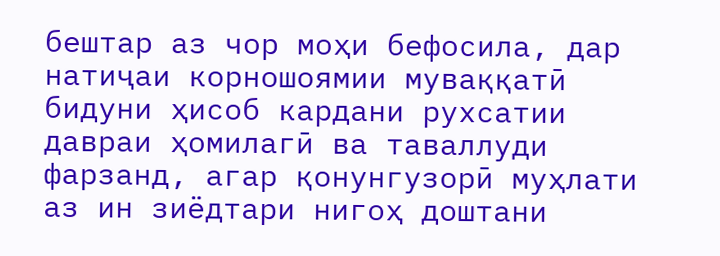бештар аз чор моҳи бефосила, дар натиҷаи корношоямии муваққатӣ бидуни ҳисоб кардани рухсатии давраи ҳомилагӣ ва таваллуди фарзанд, агар қонунгузорӣ муҳлати аз ин зиёдтари нигоҳ доштани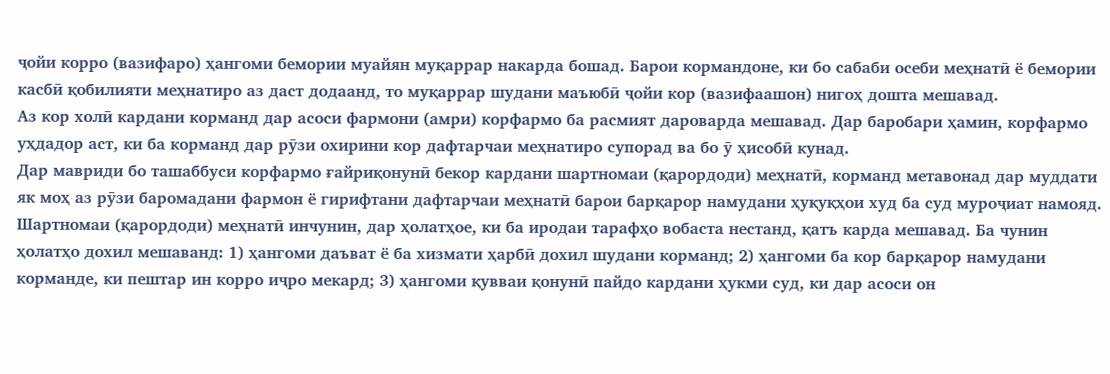ҷойи корро (вазифаро) ҳангоми бемории муайян муқаррар накарда бошад. Барои кормандоне, ки бо сабаби осеби меҳнатӣ ё бемории касбӣ қобилияти меҳнатиро аз даст додаанд, то муқаррар шудани маъюбӣ ҷойи кор (вазифаашон) нигоҳ дошта мешавад.
Аз кор холӣ кардани корманд дар асоси фармони (амри) корфармо ба расмият дароварда мешавад. Дар баробари ҳамин, корфармо уҳдадор аст, ки ба корманд дар рӯзи охирини кор дафтарчаи меҳнатиро супорад ва бо ӯ ҳисобӣ кунад.
Дар мавриди бо ташаббуси корфармо ғайриқонунӣ бекор кардани шартномаи (қарордоди) меҳнатӣ, корманд метавонад дар муддати як моҳ аз рӯзи баромадани фармон ё гирифтани дафтарчаи меҳнатӣ барои барқарор намудани ҳуқуқҳои худ ба суд муроҷиат намояд.
Шартномаи (қарордоди) меҳнатӣ инчунин, дар ҳолатҳое, ки ба иродаи тарафҳо вобаста нестанд, қатъ карда мешавад. Ба чунин ҳолатҳо дохил мешаванд: 1) ҳангоми даъват ё ба хизмати ҳарбӣ дохил шудани корманд; 2) ҳангоми ба кор барқарор намудани корманде, ки пештар ин корро иҷро мекард; 3) ҳангоми қувваи қонунӣ пайдо кардани ҳукми суд, ки дар асоси он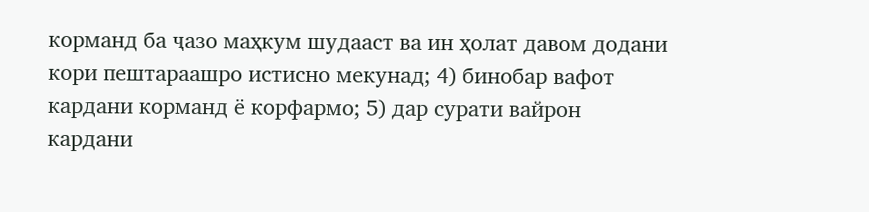корманд ба ҷазо маҳкум шудааст ва ин ҳолат давом додани кори пештараашро истисно мекунад; 4) бинобар вафот кардани корманд ё корфармо; 5) дар сурати вайрон кардани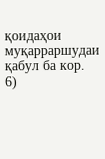қоидаҳои муқарраршудаи қабул ба кор. 6)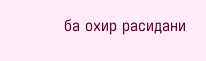ба охир расидани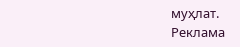муҳлат.
Реклама